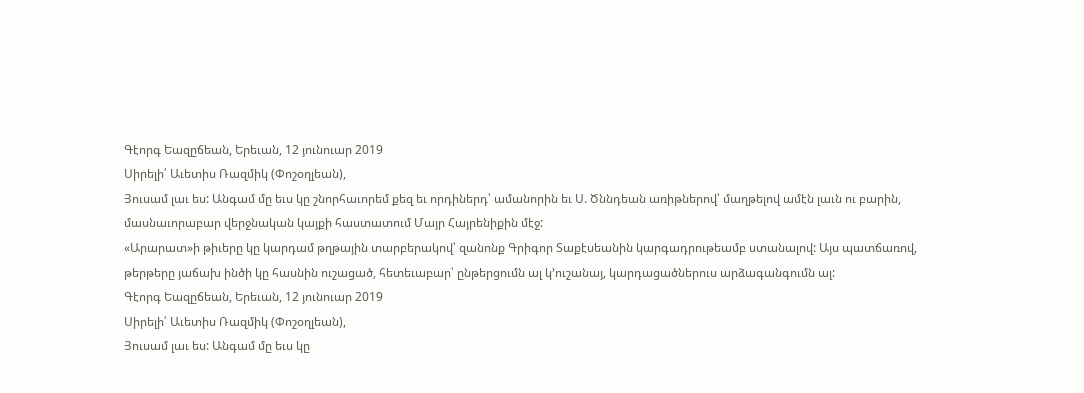Գէորգ Եազըճեան, Երեւան, 12 յունուար 2019
Սիրելի՛ Աւետիս Ռազմիկ (Փոշօղլեան),
Յուսամ լաւ ես: Անգամ մը եւս կը շնորհաւորեմ քեզ եւ որդիներդ՝ ամանորին եւ Ս. Ծննդեան առիթներով՝ մաղթելով ամէն լաւն ու բարին, մասնաւորաբար վերջնական կայքի հաստատում Մայր Հայրենիքին մէջ:
«Արարատ»ի թիւերը կը կարդամ թղթային տարբերակով՝ զանոնք Գրիգոր Տաքէսեանին կարգադրութեամբ ստանալով: Այս պատճառով, թերթերը յաճախ ինծի կը հասնին ուշացած, հետեւաբար՝ ընթերցումն ալ կ’ուշանայ, կարդացածներուս արձագանգումն ալ:
Գէորգ Եազըճեան, Երեւան, 12 յունուար 2019
Սիրելի՛ Աւետիս Ռազմիկ (Փոշօղլեան),
Յուսամ լաւ ես: Անգամ մը եւս կը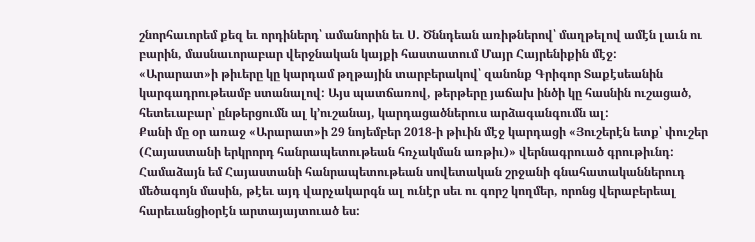շնորհաւորեմ քեզ եւ որդիներդ՝ ամանորին եւ Ս. Ծննդեան առիթներով՝ մաղթելով ամէն լաւն ու բարին, մասնաւորաբար վերջնական կայքի հաստատում Մայր Հայրենիքին մէջ:
«Արարատ»ի թիւերը կը կարդամ թղթային տարբերակով՝ զանոնք Գրիգոր Տաքէսեանին կարգադրութեամբ ստանալով: Այս պատճառով, թերթերը յաճախ ինծի կը հասնին ուշացած, հետեւաբար՝ ընթերցումն ալ կ’ուշանայ, կարդացածներուս արձագանգումն ալ:
Քանի մը օր առաջ «Արարատ»ի 29 նոյեմբեր 2018-ի թիւին մէջ կարդացի «Յուշերէն ետք՝ փուշեր (Հայաստանի երկրորդ հանրապետութեան հռչակման առթիւ)» վերնագրուած գրութիւնդ: Համաձայն եմ Հայաստանի հանրապետութեան սովետական շրջանի գնահատականներուդ մեծագոյն մասին, թէեւ այդ վարչակարգն ալ ունէր սեւ ու գորշ կողմեր, որոնց վերաբերեալ հարեւանցիօրէն արտայայտուած ես: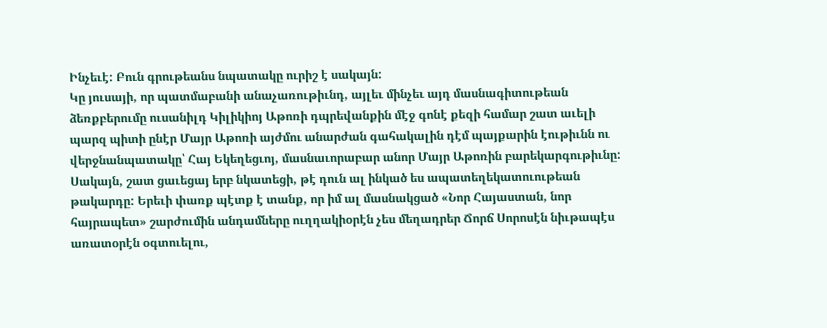Ինչեւէ: Բուն գրութեանս նպատակը ուրիշ է սակայն:
Կը յուսայի, որ պատմաբանի անաչառութիւնդ, այլեւ մինչեւ այդ մասնագիտութեան ձեռքբերումը ուսանիլդ Կիլիկիոյ Աթոռի դպրեվանքին մէջ գոնէ քեզի համար շատ աւելի պարզ պիտի ընէր Մայր Աթոռի այժմու անարժան գահակալին դէմ պայքարին էութիւնն ու վերջնանպատակը՝ Հայ Եկեղեցւոյ, մասնաւորաբար անոր Մայր Աթոռին բարեկարգութիւնը: Սակայն, շատ ցաւեցայ երբ նկատեցի, թէ դուն ալ ինկած ես ապատեղեկատուութեան թակարդը: Երեւի փառք պէտք է տանք, որ իմ ալ մասնակցած «Նոր Հայաստան, նոր հայրապետ» շարժումին անդամները ուղղակիօրէն չես մեղադրեր Ճորճ Սորոսէն նիւթապէս առատօրէն օգտուելու,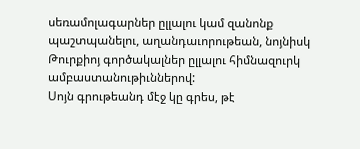սեռամոլագարներ ըլլալու կամ զանոնք պաշտպանելու, աղանդաւորութեան, նոյնիսկ Թուրքիոյ գործակալներ ըլլալու հիմնազուրկ ամբաստանութիւններով:
Սոյն գրութեանդ մէջ կը գրես, թէ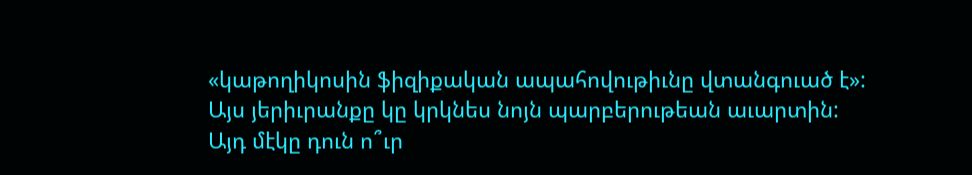«կաթողիկոսին ֆիզիքական ապահովութիւնը վտանգուած է»: Այս յերիւրանքը կը կրկնես նոյն պարբերութեան աւարտին: Այդ մէկը դուն ո՞ւր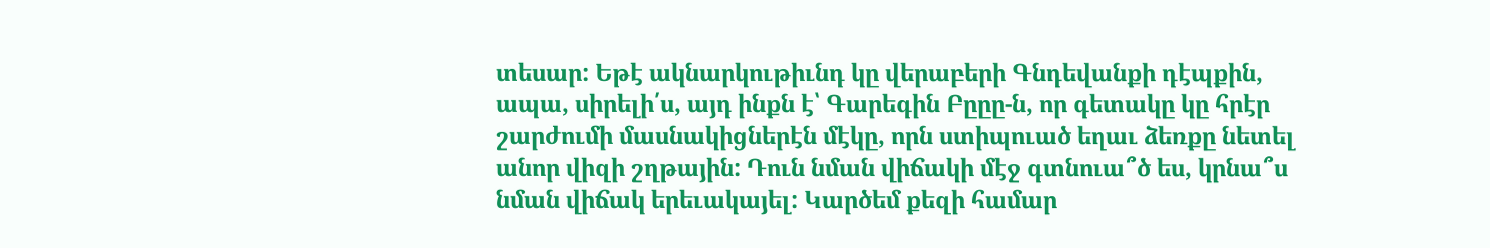տեսար: Եթէ ակնարկութիւնդ կը վերաբերի Գնդեվանքի դէպքին, ապա, սիրելի՛ս, այդ ինքն է՝ Գարեգին Բըըը-ն, որ գետակը կը հրէր շարժումի մասնակիցներէն մէկը, որն ստիպուած եղաւ ձեռքը նետել անոր վիզի շղթային: Դուն նման վիճակի մէջ գտնուա՞ծ ես, կրնա՞ս նման վիճակ երեւակայել: Կարծեմ քեզի համար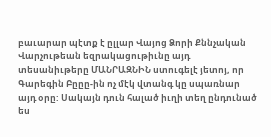բաւարար պէտք է ըլլար Վայոց Ձորի Քննչական Վարչութեան եզրակացութիւնը այդ տեսանիւթերը ՄԱՆՐԱԶՆԻՆ ստուգելէ յետոյ, որ Գարեգին Բըըը-ին ոչ մէկ վտանգ կը սպառնար այդ օրը: Սակայն դուն հալած իւղի տեղ ընդունած ես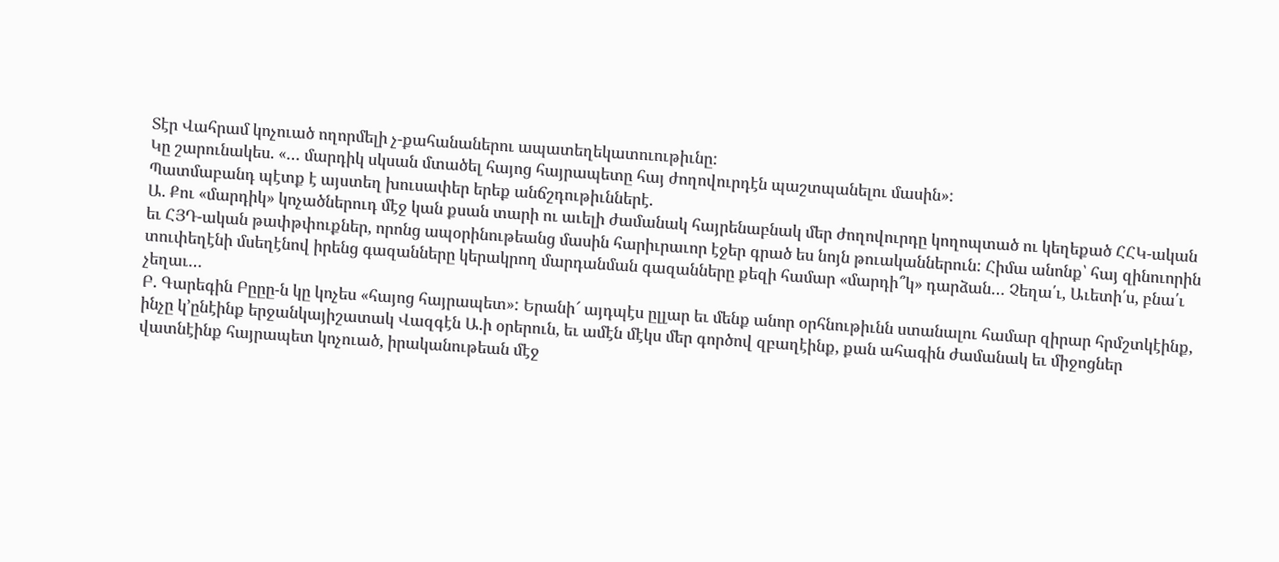Տէր Վահրամ կոչուած ողորմելի չ-քահանաներու ապատեղեկատուութիւնը:
Կը շարունակես. «… մարդիկ սկսան մտածել հայոց հայրապետը հայ ժողովուրդէն պաշտպանելու մասին»:
Պատմաբանդ պէտք է այստեղ խուսափեր երեք անճշդութիւններէ.
Ա. Քու «մարդիկ» կոչածներուդ մէջ կան քսան տարի ու աւելի ժամանակ հայրենաբնակ մեր ժողովուրդը կողոպտած ու կեղեքած ՀՀԿ-ական եւ ՀՅԴ-ական թափթփուքներ, որոնց ապօրինութեանց մասին հարիւրաւոր էջեր գրած ես նոյն թուականներուն: Հիմա անոնք՝ հայ զինուորին տուփեղէնի մսեղէնով իրենց գազանները կերակրող մարդանման գազանները քեզի համար «մարդի՞կ» դարձան… Չեղա՛ւ, Աւետի՛ս, բնա՛ւ չեղաւ…
Բ. Գարեգին Բըըը-ն կը կոչես «հայոց հայրապետ»: Երանի՜ այդպէս ըլլար եւ մենք անոր օրհնութիւնն ստանալու համար զիրար հրմշտկէինք, ինչը կ’ընէինք երջանկայիշատակ Վազգէն Ա.ի օրերուն, եւ ամէն մէկս մեր գործով զբաղէինք, քան ահագին ժամանակ եւ միջոցներ վատնէինք հայրապետ կոչուած, իրականութեան մէջ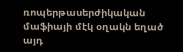ռոպերթասերժիկական մաֆիայի մէկ օղակն եղած այդ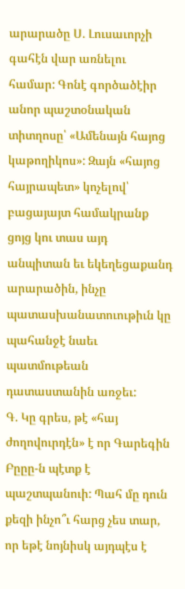արարածը Ս. Լուսաւորչի գահէն վար առնելու համար: Գոնէ գործածէիր անոր պաշտօնական տիտղոսը՝ «Ամենայն հայոց կաթողիկոս»: Զայն «հայոց հայրապետ» կոչելով՝ բացայայտ համակրանք ցոյց կու տաս այդ անպիտան եւ եկեղեցաքանդ արարածին, ինչը պատասխանատուութիւն կը պահանջէ նաեւ պատմութեան դատաստանին առջեւ:
Գ. Կը գրես, թէ «հայ ժողովուրդէն» է որ Գարեգին Բըըը-ն պէտք է պաշտպանուի: Պահ մը դուն քեզի ինչո՞ւ հարց չես տար, որ եթէ նոյնիսկ այդպէս է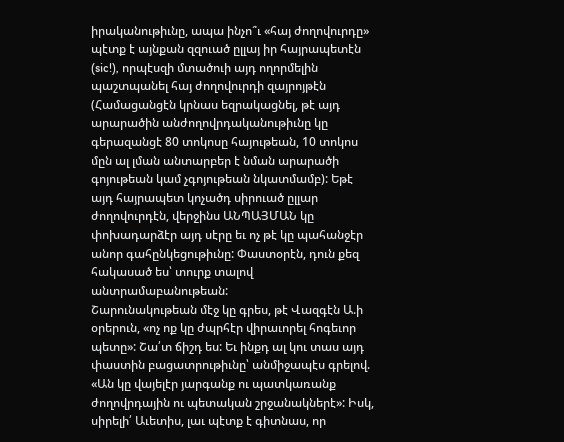իրականութիւնը, ապա ինչո՞ւ «հայ ժողովուրդը» պէտք է այնքան զզուած ըլլայ իր հայրապետէն (sic!), որպէսզի մտածուի այդ ողորմելին պաշտպանել հայ ժողովուրդի զայրոյթէն (Համացանցէն կրնաս եզրակացնել, թէ այդ արարածին անժողովրդականութիւնը կը գերազանցէ 80 տոկոսը հայութեան, 10 տոկոս մըն ալ լման անտարբեր է նման արարածի գոյութեան կամ չգոյութեան նկատմամբ): Եթէ այդ հայրապետ կոչածդ սիրուած ըլլար ժողովուրդէն, վերջինս ԱՆՊԱՅՄԱՆ կը փոխադարձէր այդ սէրը եւ ոչ թէ կը պահանջէր անոր գահընկեցութիւնը: Փաստօրէն, դուն քեզ հակասած ես՝ տուրք տալով անտրամաբանութեան:
Շարունակութեան մէջ կը գրես, թէ Վազգէն Ա.ի օրերուն, «ոչ ոք կը ժպրհէր վիրաւորել հոգեւոր պետը»: Շա՛տ ճիշդ ես: Եւ ինքդ ալ կու տաս այդ փաստին բացատրութիւնը՝ անմիջապէս գրելով. «Ան կը վայելէր յարգանք ու պատկառանք ժողովրդային ու պետական շրջանակներէ»: Իսկ, սիրելի՛ Աւետիս, լաւ պէտք է գիտնաս, որ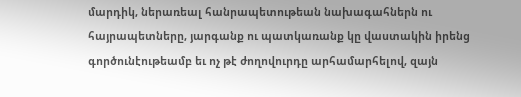մարդիկ, ներառեալ հանրապետութեան նախագահներն ու հայրապետները, յարգանք ու պատկառանք կը վաստակին իրենց գործունէութեամբ եւ ոչ թէ ժողովուրդը արհամարհելով, զայն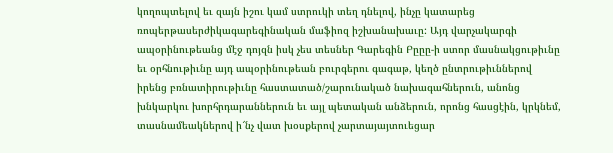կողոպտելով եւ զայն իշու կամ ստրուկի տեղ դնելով, ինչը կատարեց ռոպերթասերժիկագարեգինական մաֆիոզ իշխանախաւը: Այդ վարչակարգի ապօրինութեանց մէջ դոյզն իսկ չես տեսներ Գարեգին Բըըը-ի ստոր մասնակցութիւնը եւ օրհնութիւնը այդ ապօրինութեան բուրգերու գագաթ, կեղծ ընտրութիւններով իրենց բռնատիրութիւնը հաստատած/շարունակած նախագահներուն, անոնց խնկարկու խորհրդարաններուն եւ այլ պետական անձերուն, որոնց հասցէին, կրկնեմ, տասնամեակներով ի՜նչ վատ խօսքերով չարտայայտուեցար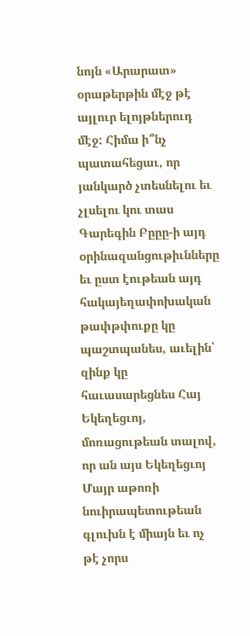նոյն «Արարատ» օրաթերթին մէջ թէ այլուր ելոյթներուդ մէջ: Հիմա ի՞նչ պատահեցաւ, որ յանկարծ չտեսնելու եւ չլսելու կու տաս Գարեգին Բըըը-ի այդ օրինազանցութիւնները եւ ըստ էութեան այդ հակայեղափոխական թափթփուքը կը պաշտպանես, աւելին՝ զինք կը հաւասարեցնես Հայ Եկեղեցւոյ, մոռացութեան տալով, որ ան այս Եկեղեցւոյ Մայր աթոռի նուիրապետութեան գլուխն է միայն եւ ոչ թէ չորս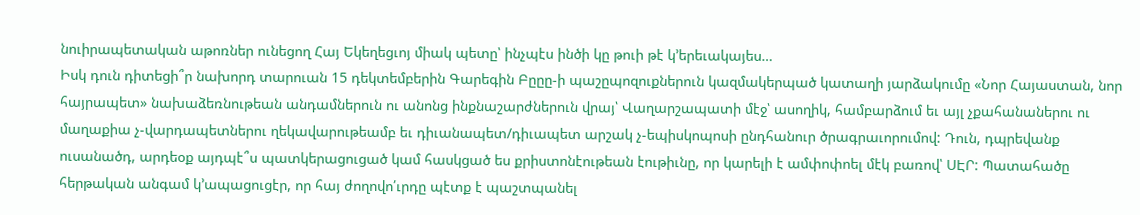նուիրապետական աթոռներ ունեցող Հայ Եկեղեցւոյ միակ պետը՝ ինչպէս ինծի կը թուի թէ կ’երեւակայես…
Իսկ դուն դիտեցի՞ր նախորդ տարուան 15 դեկտեմբերին Գարեգին Բըըը-ի պաշըպոզուքներուն կազմակերպած կատաղի յարձակումը «Նոր Հայաստան, նոր հայրապետ» նախաձեռնութեան անդամներուն ու անոնց ինքնաշարժներուն վրայ՝ Վաղարշապատի մէջ՝ ասողիկ, համբարձում եւ այլ չքահանաներու ու մաղաքիա չ-վարդապետներու ղեկավարութեամբ եւ դիւանապետ/դիւապետ արշակ չ-եպիսկոպոսի ընդհանուր ծրագրաւորումով: Դուն, դպրեվանք ուսանածդ, արդեօք այդպէ՞ս պատկերացուցած կամ հասկցած ես քրիստոնէութեան էութիւնը, որ կարելի է ամփոփոել մէկ բառով՝ ՍԷՐ: Պատահածը հերթական անգամ կ’ապացուցէր, որ հայ ժողովո՛ւրդը պէտք է պաշտպանել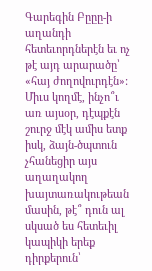Գարեգին Բըըը-ի աղանդի հետեւորդներէն եւ ոչ թէ այդ արարածը՝ «հայ ժողովուրդէն»: Միւս կողմէ, ինչո՞ւ առ այսօր, դէպքէն շուրջ մէկ ամիս ետք իսկ, ձայն-ծպտուն չհանեցիր այս աղաղակող խայտառակութեան մասին, թէ՞ դուն ալ սկսած ես հետեւիլ կապիկի երեք դիրքերուն՝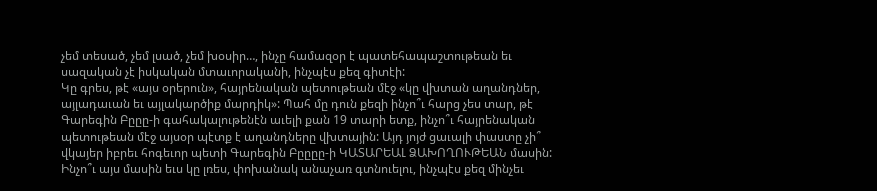չեմ տեսած, չեմ լսած, չեմ խօսիր…, ինչը համազօր է պատեհապաշտութեան եւ սազական չէ իսկական մտաւորականի, ինչպէս քեզ գիտէի:
Կը գրես, թէ «այս օրերուն», հայրենական պետութեան մէջ «կը վխտան աղանդներ, այլադաւան եւ այլակարծիք մարդիկ»: Պահ մը դուն քեզի ինչո՞ւ հարց չես տար, թէ Գարեգին Բըըը-ի գահակալութենէն աւելի քան 19 տարի ետք, ինչո՞ւ հայրենական պետութեան մէջ այսօր պէտք է աղանդները վխտային: Այդ յոյժ ցաւալի փաստը չի՞ վկայեր իբրեւ հոգեւոր պետի Գարեգին Բըըըը-ի ԿԱՏԱՐԵԱԼ ՁԱԽՈՂՈՒԹԵԱՆ մասին: Ինչո՞ւ այս մասին եւս կը լռես, փոխանակ անաչառ գտնուելու, ինչպէս քեզ մինչեւ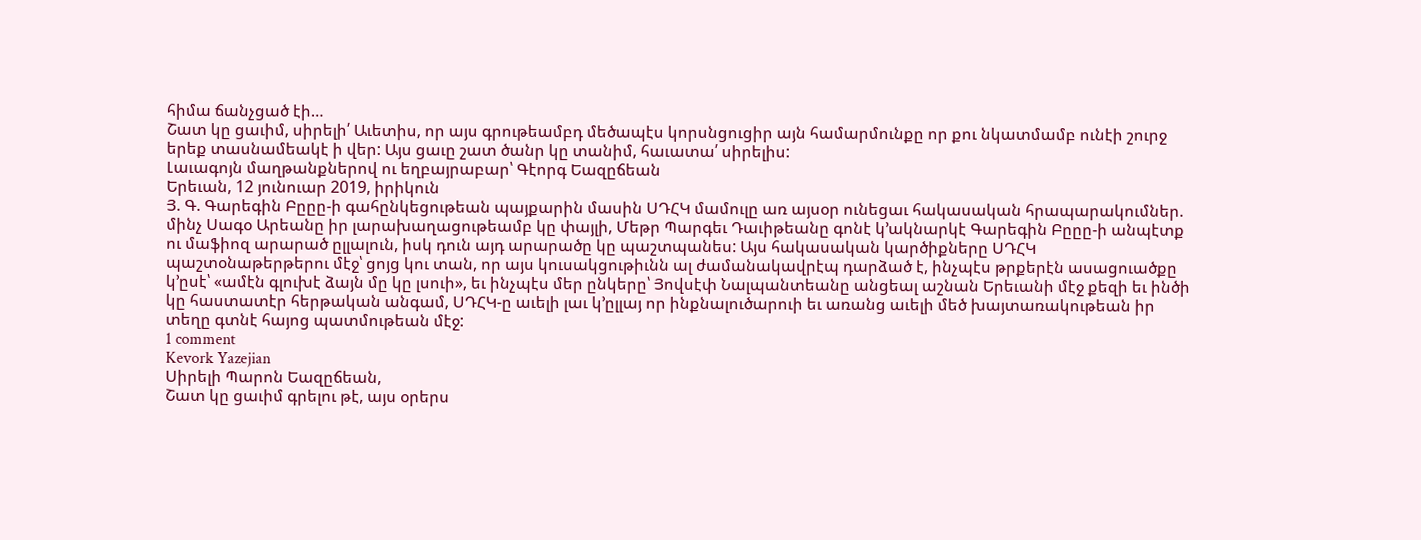հիմա ճանչցած էի…
Շատ կը ցաւիմ, սիրելի՛ Աւետիս, որ այս գրութեամբդ մեծապէս կորսնցուցիր այն համարմունքը որ քու նկատմամբ ունէի շուրջ երեք տասնամեակէ ի վեր: Այս ցաւը շատ ծանր կը տանիմ, հաւատա՛ սիրելիս:
Լաւագոյն մաղթանքներով ու եղբայրաբար՝ Գէորգ Եազըճեան
Երեւան, 12 յունուար 2019, իրիկուն
Յ. Գ. Գարեգին Բըըը-ի գահընկեցութեան պայքարին մասին ՍԴՀԿ մամուլը առ այսօր ունեցաւ հակասական հրապարակումներ. մինչ Սագօ Արեանը իր լարախաղացութեամբ կը փայլի, Մեթր Պարգեւ Դաւիթեանը գոնէ կ’ակնարկէ Գարեգին Բըըը-ի անպէտք ու մաֆիոզ արարած ըլլալուն, իսկ դուն այդ արարածը կը պաշտպանես: Այս հակասական կարծիքները ՍԴՀԿ պաշտօնաթերթերու մէջ՝ ցոյց կու տան, որ այս կուսակցութիւնն ալ ժամանակավրէպ դարձած է, ինչպէս թրքերէն ասացուածքը կ’ըսէ՝ «ամէն գլուխէ ձայն մը կը լսուի», եւ ինչպէս մեր ընկերը՝ Յովսէփ Նալպանտեանը անցեալ աշնան Երեւանի մէջ քեզի եւ ինծի կը հաստատէր հերթական անգամ, ՍԴՀԿ-ը աւելի լաւ կ’ըլլայ որ ինքնալուծարուի եւ առանց աւելի մեծ խայտառակութեան իր տեղը գտնէ հայոց պատմութեան մէջ:
1 comment
Kevork Yazejian
Սիրելի Պարոն Եազըճեան,
Շատ կը ցաւիմ գրելու թէ, այս օրերս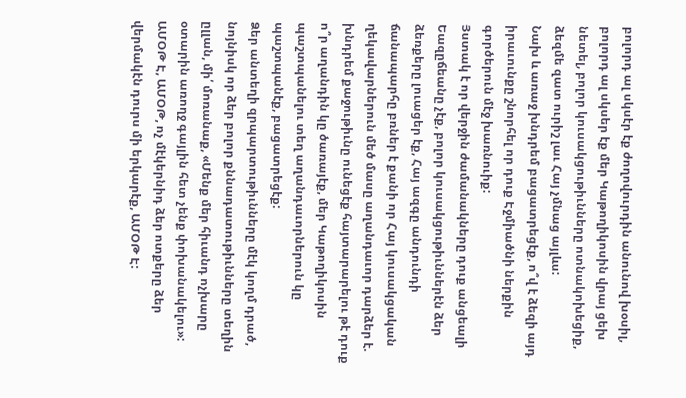բոլորդ ալ սկսէր էք ժողովուրդին անունով խօսիլ, բոլորդ ալ սկսեր էք մեր Կաթողիկոսին վրայ ցեխ նետել, բոլոր կուսակցութիւնները ոտնակոխեցիք, ձեզմե զատ ուրիշ լաւ Հայ չմնաց այլևս:
Նախ և առաջ խնդրեմ բացատրեցէք, ո՞վ է ձեզի այդ իրաւունքը շնորհել որ դուք Էջմիածնի ներքին գործերուն մէջ խառնուիք:
Յստակ է որ վերջին ժամանակները դուք անցեալի Եազըճեանը չէք, բոլոր կուսակցութիւններէն ձեր ձեռքերը լուացեր էք, Հայ ազգը անդունդի ճանապարհը բռներ է քանի որ Հայ կուսակցական ղեկավարներուն մեծ մասը աղանդաւոր դարձեր է. խնդրեմ քաջութիւնը ունեցէք հայտարարելու թէ դուք ո՞ր աղանդին կը ծառայէք, մեր Կաթողիկոսին պաշտպանելու տեղ աղանդաւորներուն կը պաշտպանէք, բացատրեցէք:
Ձեր անտեղի զրպարտութիւնները մէկ կողմ դրած, նոյնիսկ որ ձեր բոլոր քննադատութիւնները տեղին ըլլան, մի՛ մոռանաք, «Մենք մեր հիւանդ ոչխարը օտարին առողջ գայլին հետ չենք փոխանակելու»: ԱՄՕԹ Է, ԱՄՕԹ, ոչ մէկերնիդ ձեր ոտքերը ձեր վերմակէն դուրս մի երկարէք, ԱՄՕԹ Է: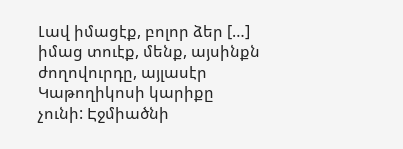Լավ իմացէք, բոլոր ձեր […] իմաց տուէք, մենք, այսինքն ժողովուրդը, այլասէր Կաթողիկոսի կարիքը չունի: Էջմիածնի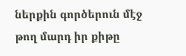ներքին գործերուն մէջ թող մարդ իր քիթը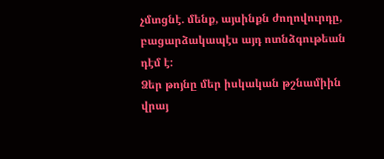չմտցնէ. մենք, այսինքն ժողովուրդը, բացարձակապէս այդ ոտնձգութեան դէմ է:
Ձեր թոյնը մեր իսկական թշնամիին վրայ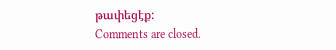թափեցէք:
Comments are closed.